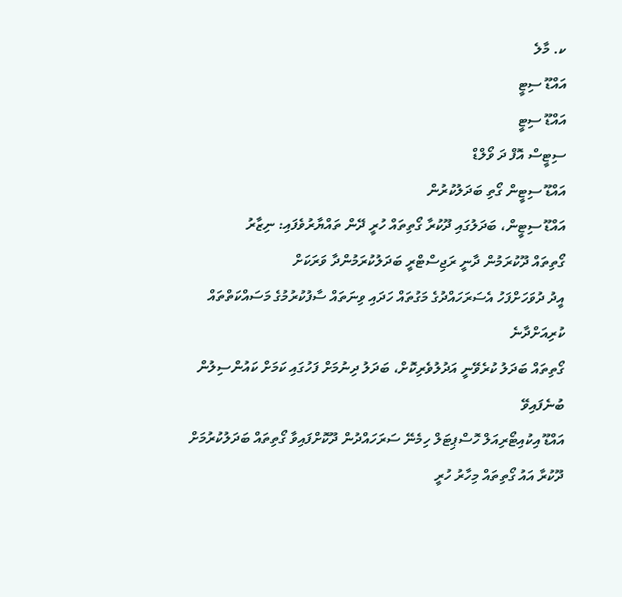ކ. މާލެ
އައްޑޫ ސިޓީ
އައްޑޫ ސިޓީ
ސިޓީސް އޮފް ދަ ވޯލްޑް
އައްޑޫ ސިޓީން ގޯތި ބަދަލުކުރުން
އައްޑޫ ސިޓީން، ބަދަލުގައި ދޫކުރާ ގޯތިތައް ހުރީ ދޭން ތައްޔާރުވެފައި: ނިޒާރު
ގޯތިތައް ދޫކުރަމުން ދާނީ ރަޖިސްޓްރީ ބަދަލުކުރަމުންދާ ވަރަކަށް
އީދު ދުވަހަށްފަހު އެސަރަހައްދުގެ މަގުތައް ހަދައި ވިނަތައް ސާފުކުރުމުގެ މަސައްކަތްތައް ކުރިއަށްދާނެ
ގޯތިތައް ބަދަލު ކުރެވޭނީ އަދުލުވެރިކޮށް، ބަދަލު ދިނުމަށް ފަހުގައި ކަމަށް ކައުންސިލުން ބުނެފައިވޭ
އައްޑޫ އިކުއިޓޯރިއަލް ހޮސްޕިޓަލް ހިމެނޭ ސަރަހައްދުން ދޫކޮށްފައިވާ ގޯތިތައް ބަދަލުކުރުމަށް ދޫކުރާ އައު ގޯތިތައް މިހާރު ހުރީ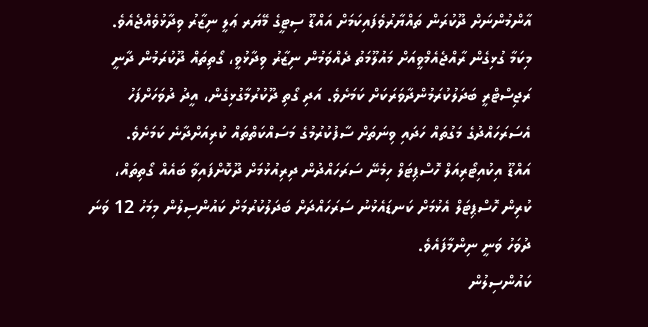އާންމުންނަށް ދޫކުރަން ތައްޔާރުވެފައިކަމަށް އައްޑޫ ސިޓީގެ މޭޔަރ ޢަލީ ނިޒާރު ވިދާޅުވެއްޖެއެވެ.
މިކަމާ ގުޅިގެން ރާއްޖެއެމްވީއަށް މައުލޫމަތު ދެއްވަމުން ނިޒާރު ވިދާޅުވީ، ގޯތިތައް ދޫކުރަމުން ދާނީ ރަޖިސްޓްރީ ބަދަލުކުރަމުންދާވަރަކަށް ކަމަށެވެ. އަދި ގޯތި ދޫކުރުމާގުޅިގެން، އީދު ދުވަހަށްފަހު އެސަރަހައްދުގެ މަގުތައް ހަދައި ވިނަތަށް ސާފުކުރުމުގެ މަސައްކަތްތައް ކުރިއަށްދާނެ ކަމަށެވެ.
އައްޑޫ އިކުއިޓޯރިއަލް ހޮސްޕިޓަލް ހިމެނޭ ސަރަހައްދުން ދިރިއުޅުމަށް ދޫކޮށްފައިވާ ބައެއް ގޯތިތައް، ކުރިން ހޮސްޕިޓަލް އެޅުމަށް ކަނޑައެޅުނު ސަރަހައްދަށް ބަދަލުކުރުމަށް ކައުންސިލުން މިމަހު 12 ވަނަ ދުވަހު ވަނީ ނިންމާފައެވެ.
ކައުންސިލުން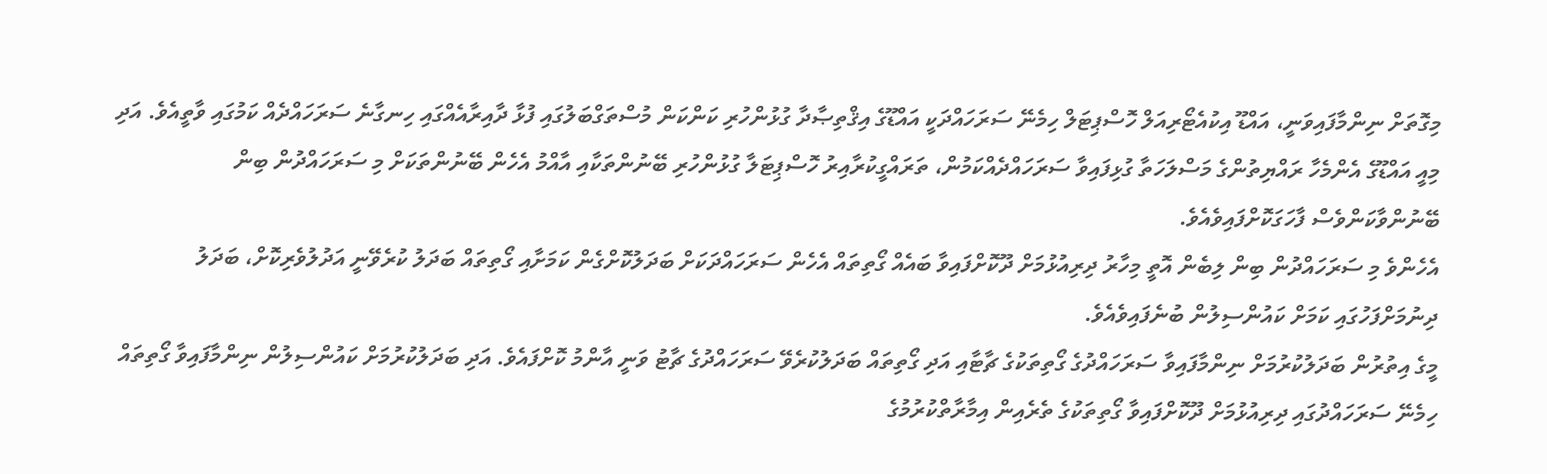މިގޮތަށް ނިންމާފައިވަނީ، އައްޑޫ އިކުއެޓޯރިއަލް ހޮސްޕިޓަލް ހިމެނޭ ސަރަހައްދަކީ އައްޑޫގެ އިޤްތިޞާދާ ގުޅުންހުރި ކަންކަން މުސްތަގްބަލުގައި ފުޅާ ދާއިރާއެއްގައި ހިނގާނެ ސަރަހައްދެއް ކަމުގައި ވާތީއެވެ. އަދި މިއީ އައްޑޫގެ އެންމެހާ ރައްޔިތުންގެ މަސްލަހަތާ ގުޅިފައިވާ ސަރަހައްދެއްކަމުން، ތަރައްގީކުރާއިރު ހޮސްޕިޓަލާ ގުޅުންހުރި ބޭނުންތަކާއި އާއްމު އެހެން ބޭނުންތަކަށް މި ސަރަހައްދުން ބިން ބޭނުންވާކަންވެސް ފާހަގަކޮށްފައިވެއެވެ.
އެހެންވެ މި ސަރަހައްދުން ބިން ލިބެން އޮތީ މިހާރު ދިރިއުޅުމަށް ދޫކޮށްފައިވާ ބައެއް ގޯތިތައް އެހެން ސަރަހައްދަކަށް ބަދަލުކޮށްގެން ކަމަށާއި ގޯތިތައް ބަދަލު ކުރެވޭނީ އަދުލުވެރިކޮށް، ބަދަލު ދިނުމަށްފަހުގައި ކަމަށް ކައުންސިލުން ބުނެފައިވެއެވެ.
މީގެ އިތުރުން ބަދަލުކުރުމަށް ނިންމާފައިވާ ސަރަހައްދުގެ ގޯތިތަކުގެ ޗާޓާއި އަދި ގޯތިތައް ބަދަލުކުރެވޭ ސަރަހައްދުގެ ޗާޓު ވަނީ އާންމު ކޮށްފައެވެ. އަދި ބަދަލުކުރުމަށް ކައުންސިލުން ނިންމާފައިވާ ގޯތިތައް ހިމެނޭ ސަރަހައްދުގައި ދިރިއުޅުމަށް ދޫކޮށްފައިވާ ގޯތިތަކުގެ ތެރެއިން އިމާރާތްކުރުމުގެ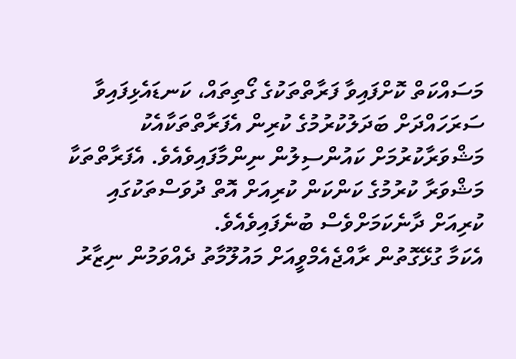މަސައްކަތް ކޮށްފައިވާ ފަރާތްތަކުގެ ގޯތިތައް، ކަނޑައެޅިފައިވާ ސަރަހައްދަށް ބަދަލުކުރުމުގެ ކުރިން އެފަރާތްތަކާއެކު މަޝްވަރާކުރުމަށް ކައުންސިލުން ނިންމާފައިވެއެވެ. އެފަރާތްތަކާ މަޝްވަރާ ކުރުމުގެ ކަންކަން ކުރިއަށް އޮތް ދުވަސްތަކުގައި ކުރިއަށް ދާނެކަމަށްވެސް ބުނެފައިވެއެވެ.
އެކަމާ ގުޅޭގޮތުން ރާއްޖެއެމްވީއަށް މައުލޫމާތު ދެއްވަމުން ނިޒާރު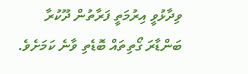ވިދާޅުވީ އިރުމަތީ ފަރާތުން ދޫކުރާ ބަންޑާރަ ގޯތިތައް ބޮޑެތި ވާނެ ކަމަށެވެ.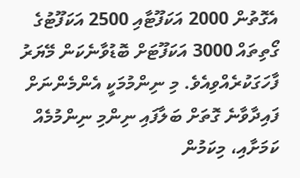އެގޮތުން 2000 އަކަފޫޓާއި 2500 އަކަފޫޓުގެ ގޯތިތައް 3000 އަކަފޫޓަށް ބޮޑުވާނެކަން މޭޔަރު ފާހަގަކުރެއްވިއެވެ. މި ނިންމުމަކީ އެންމެންނަށް ފައިދާވާނެ ގޮތަށް ބަލާފައި ނިންމި ނިންމުމެއް ކަމަށާއި، މިކަމުން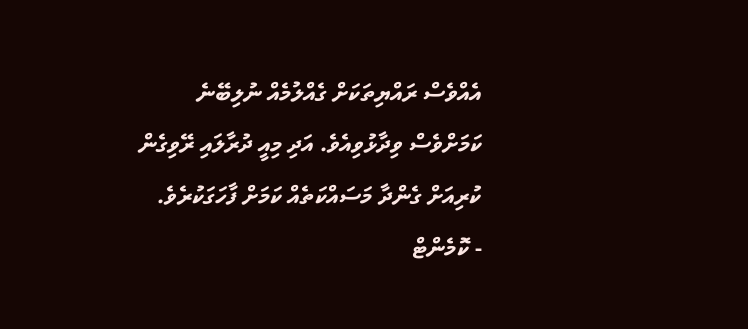އެއްވެސް ރައްޔިތަކަށް ގެއްލުމެއް ނުލިބޭނެ ކަމަށްވެސް ވިދާޅުވިއެވެ. އަދި މިއީ ދުރާލައި ރޭވިގެން ކުރިއަށް ގެންދާ މަސައްކަތެއް ކަމަށް ފާހަގަކުރެވެ.
- ކޮމެންޓް